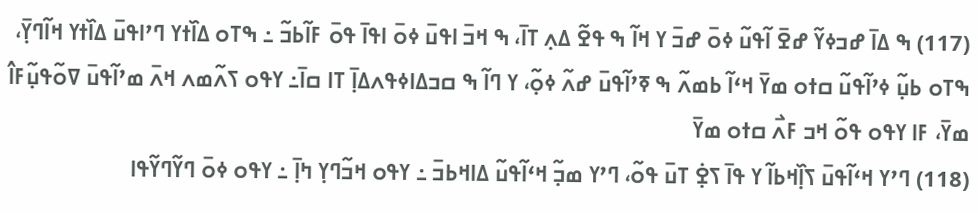(117) ߒ ߡߊ߫ ߝߏߦߌ߬ ߝߐ߫ ߊ߬ߟߎ߬ ߦߋ߫ ߝߏ߫ ߌ ߞߊ߬ ߒ ߟߐ߬ ߡߍ߲ ߠߊ߫، ߒ ߞߏ߫ ߊߟߎ߫ ߦߋ߫ ߊߟߊ߫ ߟߋ߫ ߓߊ߬ߕߏ߬ ߸ ߒߠߋ ߡߊ߰ߙߌ ߣߴߊߟߎ߫ ߡߊ߰ߙߌ ߞߊ߬ߣߌ߲߫، ߒߠߋ ߕߎ߲߬ ߦߴߊ߬ߟߎ߬ ߛߙߋ ߘߌ߫ ߞߵߊ߬ ߕߘߍ߬ ߒ ߧߴߊ߬ߟߎ߫ ߝߍ߬ ߦߋ߲߬، ߌ ߣߊ߬ ߒ ߛߏߡߊߦߟߍߡߊ߲߫ ߠߊ ߛߊ߫߸ ߌߟߋ ߖߍ߬ߘߍ ߞߍ߫ ߘߴߊ߬ߟߎ߫ ߜߋ߬ߟߎ߲߬ߓߊ߮ ߘߌ߫، ߓߊ ߌߟߋ ߟߋ߬ ߞߏ ߓߍ߯ ߛߙߋ ߘߌ߫
(118) ߣߴߌ ߞߵߊ߬ߟߎ߫ ߖߊ߲߰ߞߕߊ߬ ߌ ߟߊ߫ ߖߐ߲߭ ߠߎ߫ ߟߋ߬، ߣߴߌ ߘߏ߲߬ ߞߵߊ߬ߟߎ߬ ߡߊߞߕߏ߫ ߸ ߌߟߋ ߞߏ߬ߣߌ߲ ߤߊ߲߫ ߸ ߌߟߋ ߦߋ߫ ߣߌ߬ߣߌ߬ߟߊ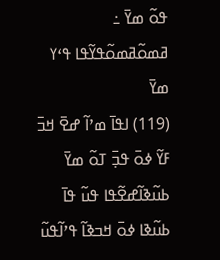ߟߋ߬ ߘߌ߫ ߸ ߥߘߋ߬ߥߘߋ߬ߟߌ߬ߟߊ ߟߵߌ ߘߌ߫
(119) ߊߟߊ߫ ߘߴߊ߬ ߝߐ߫ ߞߏ߫ ߓߌ߬ ߦߋ߫ ߟߏ߲߫ ߠߋ߬ ߘߌ߫ ߕߎ߬ߢߊ߬ߝߐ߬ߟߊ ߟߎ߬ ߟߊ߫ ߕߎ߬ߢߊ ߦߋ߫ ߞߏߢߊ߬ ߟߴߊ߬ߟߎ߬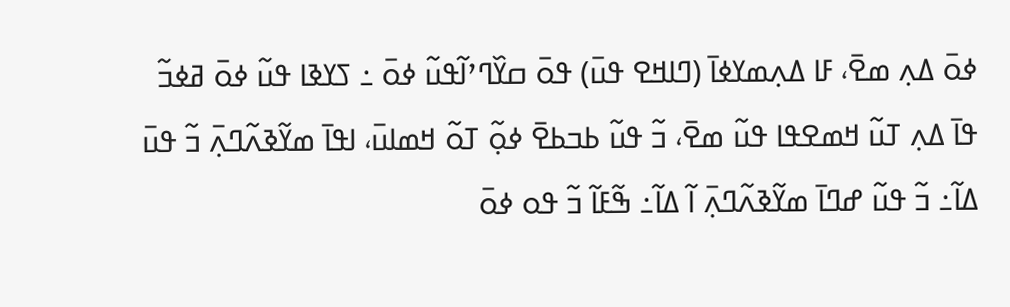ߦߋ߫ ߡߍ߲ ߘߐ߫، ߓߊ ߡߍ߲ߘߌߦߊ߫ (ߣߊߞߐ ߟߎ߫) ߟߋ߫ ߛߌ߰ߣߴߊ߬ߟߎ߬ ߦߋ߫ ߸ ߖߌߢߊ ߟߎ߬ ߦߋ߫ ߥߦߏ߬ ߟߊ߫ ߡߍ߲ ߠߎ߬ ߞߘߐߟߊ ߟߎ߬ ߘߐ߫، ߏ߬ ߟߎ߬ ߕߏߕߐ߫ ߦߋ߲߬ ߠߋ߬ ߞߘߊߎ߫، ߊߟߊ߫ ߘߌ߬ߢߍ߬ߣߍ߲߫ ߏ߬ ߟߎ߫ ߡߊ߬߸ ߏ߬ ߟߎ߬ ߝߣߊ߫ ߘߌ߬ߢߍ߬ߣߍ߲߫ ߊ߬ ߡߊ߬߸ ߒ߬ߓߊ߬ ߏ߬ ߟߋ ߦߋ߫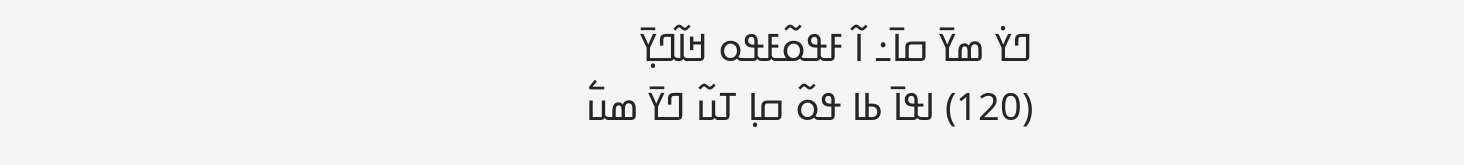ߣߌ߭ ߘߌ߫ ߛߊ߫߸ ߊ߬ ߓߟߋ߬ߓߟߋ ߞߊ߬ߣߌ߲߫
(120) ߊߟߊ߫ ߕߊ ߟߋ߬ ߛߊ߲ ߠߎ߬ ߣߌ߫ ߘߎ߱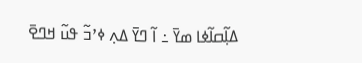ߡߊ߲߬ߛߊ߬ߦߊ ߘߌ߫ ߸ ߊ߬ ߣߌ߫ ߡߍ߲ ߦߴߏ߬ ߟߎ߬ ߞߣߐ߫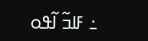߸ ߓߊߏ߬ ߊ߬ߟߋ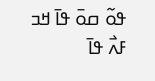ߟߋ߬ ߛߋ߫ ߟߊ߫ ߞߏ ߓߍ߯ ߟߊ߫